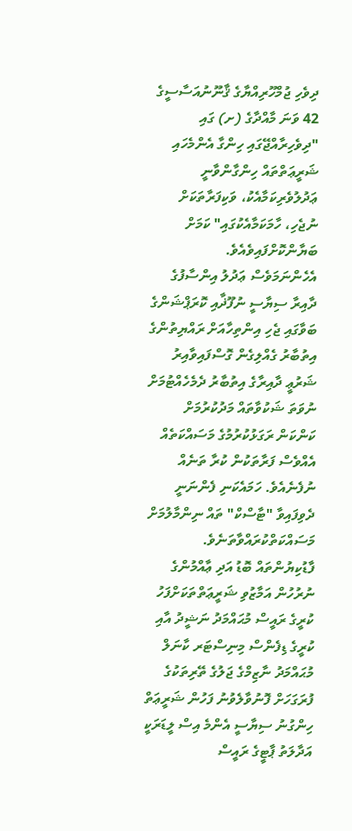ދިވެހި ޖުމްހޫރިއްޔާގެ ޤާނޫނުއަސާސީގެ 42 ވަނަ މާއްދާގެ (ށ) ގައި "ދިވެހިރާއްޖޭގައި ހިންގާ އެންމެހައި ޝަރީޢަތްތައް ހިންގާންވާނީ ޢަދުލުވެރިކަމާއެކު، ވަކިފަރާތަކަށް ނުޖެހި، ހާމަކަމާއެކުގައި" ކަމަށް ބަޔާންކޮށްފައިވެއެވެ.
އެހެންނަމަވެސް ޢަދުލު އިންސާފުގެ ދާއިރާ ސިޔާސީ ނުފޫޛާއި ކޮރަޕްޝަންގެ ބަވާގައި ޖެހި އިންތިހާއަށް ރައްޔިތުންގެ އިތުބާރު ގެއްލިގެން ގޮސްފައިވާއިރު ޝަރުޢީ ދާއިރާގެ އިތުބާރު ދެމެހެއްޓުމަށް ނުވަތަ ޝަކުވާތައް މަދުކުރުމަށް ކަންކަން ރަގަޅުކުރުމުގެ މަސައްކަތެއް އެއްވެސް ފަރާތަކުން ކުރާ ތަނެއް ނުފެނެއެވެ. ހަމައެކަނި ފެންނަނީ ދެވިފައިވާ "ޓާސްކް" ތައް ނިންމާލުމަށް މަސައްކަތްކުރައްވާތަނެވެ.
ފާޑުކިޔުންތައް ބޮޑު އަދި ޢާއްމުންގެ ނުރުހުން އަމާޒުވި ޝަރީޢަތްތަކަށްފަހު ކުރީގެ ރައީސް މުޙައްމަދު ނަޝީދު އާއި ކުރީގެ ޑިފެންސް މިނިސްޓަރ ކާނަލް މުޙައްމަދު ނާޒިމްގެ ޖަލުގެ ތޭރިތަކުގެ ފުރަގަހަށް ފޮނުވާލެވުނު ފަހުން ޝަރީޢަތް ހިންގުނު ސިޔާސީ އެންމެ އިސް ލީޑަރަކީ އަދާލަތު ޕާޓީގެ ރައީސް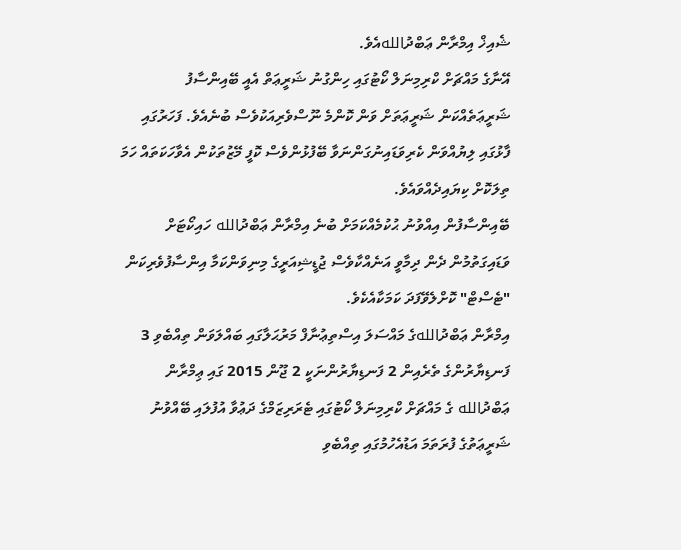ޝެއިޚް އިމްރާން ޢަބްދުاللهއެވެ.
އޭނާގެ މައްޗަށް ކްރިމިނަލް ކޯޓުގައި ހިންގުނު ޝަރީޢަތް އެއީ ބޭއިންސާފު ޝަރީޢަތެއްކަން ޝަރީޢަތަށް ވަން ކޮންމެ ނޫސްވެރިއަކުވެސް ބުނެއެވެ. ފަހަރުގައި ފާޅުގައި ލިޔުއްވަން ކެރިވަޑައިނުގަންނަވާ ބޭފުޅުންވެސް ކޮފީ މޭޒުތަކުން އެވާހަކަތައް ހަމަ ތިލަކޮށް ކިޔައިދެއްވައެވެ.
ބޭއިންސާފުން އިއްވުނު ޙުކުމެއްކަމަށް ބުނެ އިމްރާން ޢަބްދުالله ހައިކޯޓަށް ވަޑައިގަތުމުން ދެން ދިމާވީ އަނެއްކާވެސް ޖުޑީޝިއަރީގެ މިނިވަންކަމާ އިންސާފުވެރިކަން "ޓެސްޓް" ކޮށްލެވޭފަދަ ކަމަކާއެކެވެ.
އިމްރާން ޢަބްދުاللهގެ މައްސަލަ އިސްތިޢުނާފް މަރުޙަލާގައި ބައްލަވަން ތިއްބެވި 3 ފަނޑިޔާރުންގެ ތެރެއިން 2 ފަނޑިޔާރުންނަކީ 2 ޖޫން 2015 ގައި ޢިމްރާން ޢަބްދުالله ގެ މައްޗަށް ކްރިމިނަލް ކޯޓުގައި ޓެރަރިޒަމްގެ ދަޢުވާ އުފުލައި ބޭއްވުނު ޝަރީޢަތުގެ ފުރަތަމަ އަޑުއެހުމުގައި ތިއްބެވި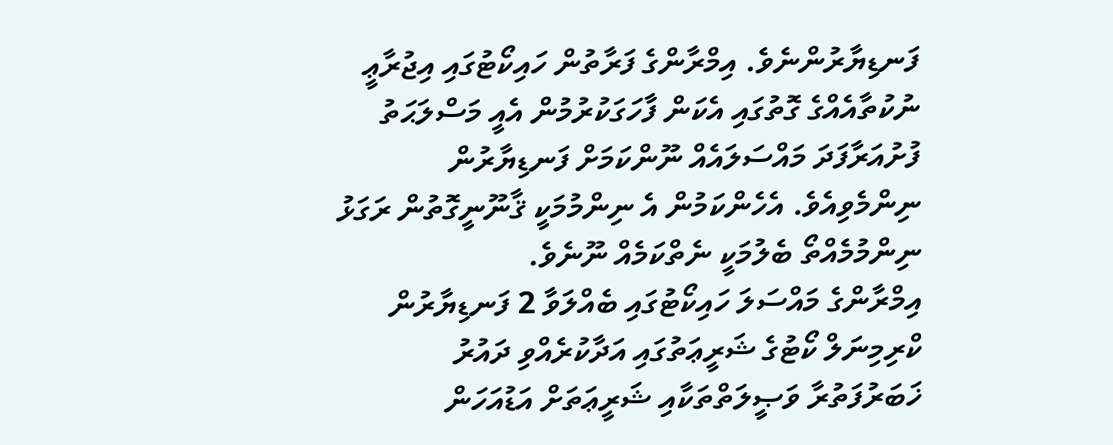ފަނޑިޔާރުންނެވެ. އިމްރާންގެ ފަރާތުން ހައިކޯޓުގައި އިޖުރާޢީ ނުކުތާއެއްގެ ގޮތުގައި އެކަން ފާހަގަކުރުމުން އެއީ މަސްލަޙަތު ފުށުއަރާފަދަ މައްސަލައެއް ނޫންކަމަށް ފަނޑިޔާރުން ނިންމެވިއެވެ. އެހެންކަމުން އެ ނިންމުމަކީ ޤާނޫނީގޮތުން ރަގަޅު ނިންމުމެއްތޯ ބެލުމަކީ ނެތްކަމެއް ނޫނެވެ.
އިމްރާންގެ މައްސަލަ ހައިކޯޓުގައި ބެއްލަވާ 2 ފަނޑިޔާރުން ކްރިމިނަލް ކޯޓުގެ ޝަރީޢަތުގައި އަދާކުރެއްވި ދައުރު
ޚަބަރުފަތުރާ ވަޞީލަތްތަކާއި ޝަރީޢަތަށް އަޑުއަހަން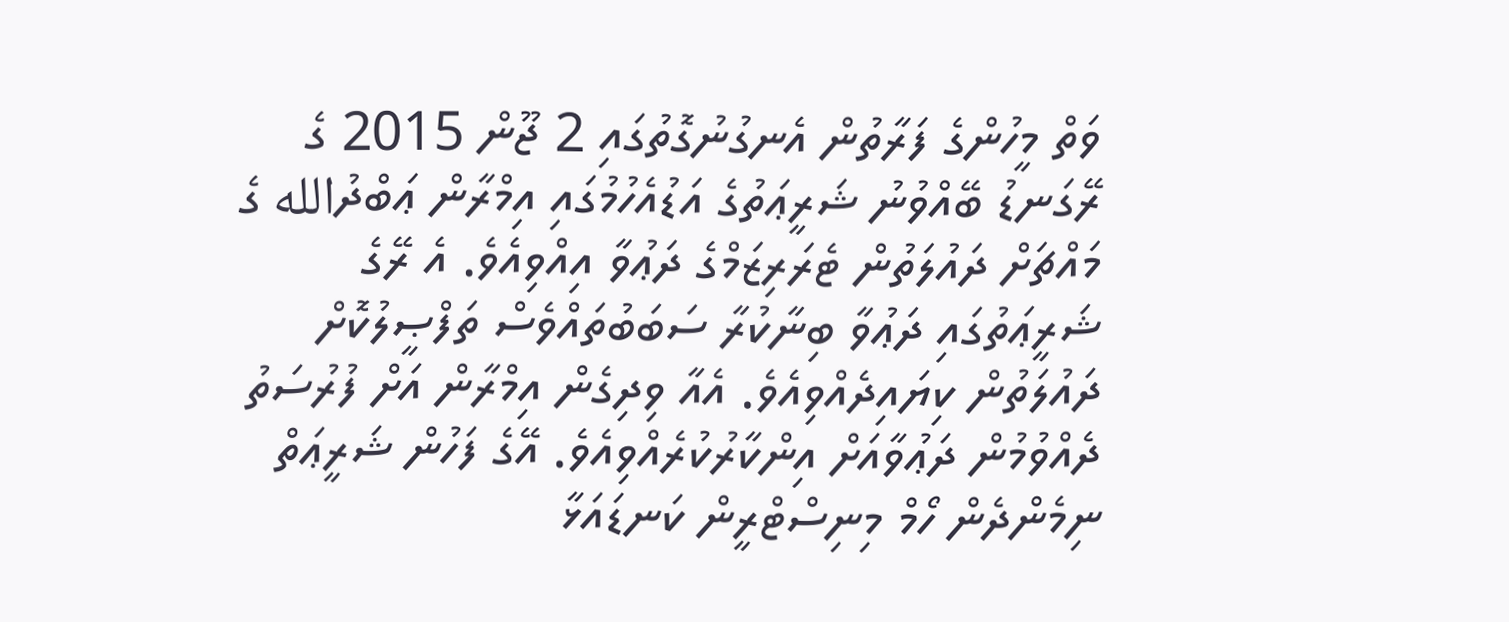ވަތް މީހުންގެ ފަރާތުން އެނގުނުގޮތުގައި 2 ޖޫން 2015 ގެ ރޭގަނޑު ބޭއްވުނު ޝަރީޢަތުގެ އަޑުއެހުމުގައި އިމްރާން ޢަބްދުالله ގެ މައްޗަށް ދައުލަތުން ޓެރަރިޒަމްގެ ދަޢުވާ އިއްވިއެވެ. އެ ރޭގެ ޝަރީޢަތުގައި ދަޢުވާ ބިނާކުރާ ސަބަބުތައްވެސް ތަފްޞީލުކޮށް ދައުލަތުން ކިޔައިދެއްވިއެވެ. އެއާ ވިދިގެން އިމްރާން އަށް ފުރުސަތު ދެއްވުމުން ދަޢުވާއަށް އިންކާރުކުރެއްވިއެވެ. އޭގެ ފަހުން ޝަރީޢަތް ނިމެންދެން ހޯމް މިނިސްޓްރީން ކަނޑައަޅާ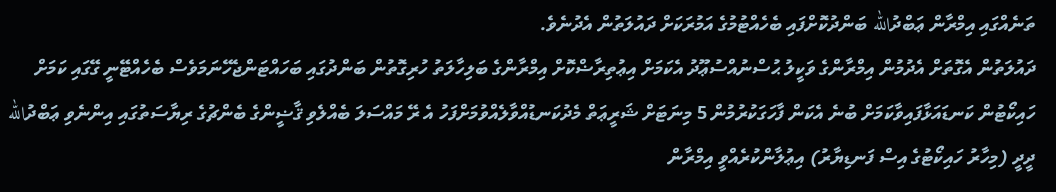ތަނެއްގައި އިމްރާން ޢަބްދުالله ބަންދުކޮށްފައި ބެހެއްޓުމުގެ އަމުރަކަށް ދައުލަތުން އެދުނެވެ.
ދައުލަތުން އެގޮތަށް އެދުމުން އިމްރާންގެ ވަކީލު ޙުސްނުއްސުޢޫދު އެކަމަށް އިޢުތިރާޟްކޮށް އިމްރާންގެ ބަލިހާލަތު ހުރިގޮތުން ބަންދުގައި ބަހައްޓަންޖެހޭނަމަވެސް ބެހެއްޓޭނީ ގޭގައި ކަމަށް ހައިކޯޓުން ކަނޑައަޅާފައިވާކަމަށް ބުނެ އެކަން ފާހަގަކުރުމުން 5 މިނަޓަށް ޝަރީޢަތް މެދުކަނޑުއްވާލެއްވުމަށްފަހު އެ ރޭ މައްސަލަ ބެއްލެވި ޤާޟީންގެ ބެންޗުގެ ރިޔާސަތުގައި އިންނެވި ޢަބްދުالله ދީދީ (މިހާރު ހައިކޯޓުގެ އިސް ފަނޑިޔާރު) އިޢުލާންކުރެއްވީ އިމްރާން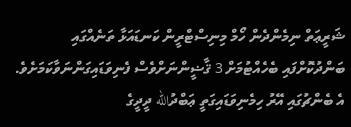ޝަރީޢަތް ނިމެންދެން ހޯމް މިނިސްޓްރީން ކަނޑައަޅާ ތަނެއްގައި ބަންދުކޮށްފައި ބެހެއްޓުމަށް 3 ޤާޟީންނަށްވެސް ފެނިވަޑައިގަންނަވާކަމަށެވެ. އެ ބެންޗުގައި އޭރު ހިމެނިވަޑައިގަތީ ޢަބްދުالله ދީދީގެ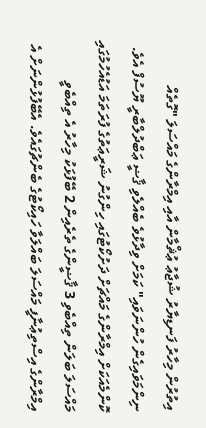އިތުރުން މިހާރު ފަނޑިޔާރު ޝުޖާޢު ޢުޘްމާން އާއި އިމްރާންގެ މައްސަލަ "ގޮތެއް ނިންމަވައިގެން ހުންނަވައި" ކަމަށް ވިދާޅުވެ ބެއްލެވި ޤާޟީ ޢަބްދުލްބާރީ ޔޫސުފް އެވެ.
ކޮންމެއަކަށް އިމްރާންގެ މައްޗަށް ދަށުކޯޓުގައި ހިންގުނު ޝަރީޢަތުގެ ފުރަތަމަ އަޑުއެހުމުގައި މައްސަލަ ބަލަން ތިއްބެވި 3 ޤާޟީންގެ ތެރެއިން 2 ބޭފުޅަކު މިހާރު އެ ތިއްބެވީ އިމްރާންގެ އިސްތިޢުނާފީ މައްސަލަ ބައްލަވާ ހައިކޯޓުގެ ބެންޗުގައެވެ. އެބޭފުޅުންނަށް އެ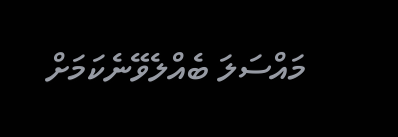މައްސަލަ ބެއްލެވޭނެކަމަށް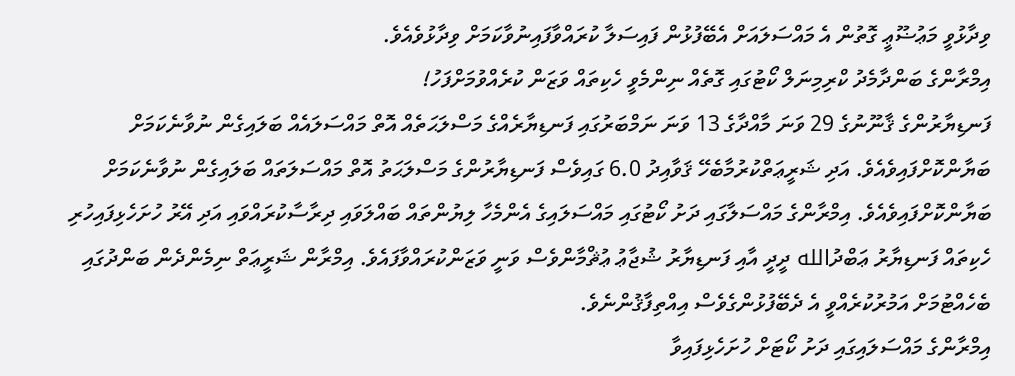ވިދާޅުވީ މަޢުޟޫޢީ ގޮތުން އެ މައްސަލައަށް އެބޭފުޅުން ފައިސަލާ ކުރައްވާފައިނުވާކަމަށް ވިދާޅުވެއެވެ.
އިމްރާންގެ ބަންދާމެދު ކްރިމިނަލް ކޯޓުގައި ގޮތެއް ނިންމެވީ ހެކިތައް ވަޒަން ކުރެއްވުމަށްފަހު!
ފަނޑިޔާރުންގެ ޤާނޫނުގެ 29 ވަނަ މާއްދާގެ 13 ވަނަ ނަމްބަރުގައި ފަނޑިޔާރެއްގެ މަސްލަޙަތެއް އޮތް މައްސަލައެއް ބަލައިގެން ނުވާނެކަމަށް ބަޔާންކޮށްފައިވެއެވެ. އަދި ޝަރީޢަތްކުރުމާބެހޭ ޤަވާއިދު 6.0 ގައިވެސް ފަނޑިޔާރުންގެ މަސްލަޙަތު އޮތް މައްސަލަތައް ބަލައިގެން ނުވާނެކަމަށް ބަޔާންކޮށްފައިވެއެވެ. އިމްރާންގެ މައްސަލާގައި ދަށު ކޯޓުގައި މައްސަލައިގެ އެންމެހާ ލިޔުންތައް ބައްލަވައި ދިރާސާކުރައްވައި އަދި އޭރު ހުށަހެޅިފައިހުރި ހެކިތައް ފަނޑިޔާރު ޢަބްދުالله ދީދީ އާއި ފަނޑިޔާރު ޝުޖާޢު ޢުޘްމާންވެސް ވަނީ ވަޒަންކުރައްވާފައެވެ. އިމްރާން ޝަރީޢަތް ނިމެންދެން ބަންދުގައި ބެހެއްޓުމަށް އަމުރުކުރެއްވީ އެ ދެބޭފުޅުންގެވެސް އިއްތިފާޤުންނެވެ.
އިމްރާންގެ މައްސަލައިގައި ދަށު ކޯޓަށް ހުށަހެޅިފައިވާ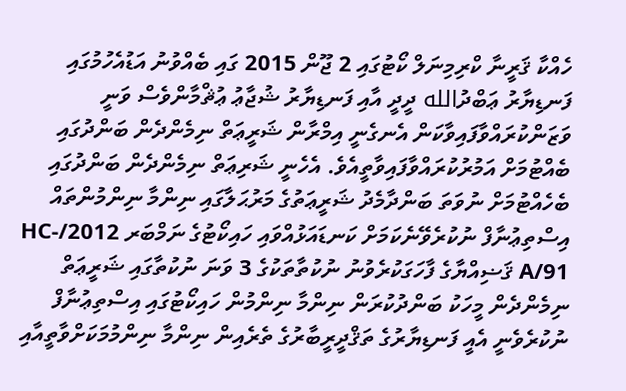ހެއްކާ ޤަރީނާ ކްރިމިނަލް ކޯޓުގައި 2 ޖޫން 2015 ގައި ބެއްވުނު އަޑުއެހުމުގައި ފަނޑިޔާރު ޢަބްދުالله ދީދީ އާއި ފަނޑިޔާރު ޝުޖާޢު ޢުޘްމާންވެސް ވަނީ ވަޒަންކުރައްވާފައިވާކަން އެނގެނީ އިމްރާން ޝަރީޢަތް ނިމެންދެން ބަންދުގައި ބެއްޓުމަށް އަމުރުކުރައްވާފައިވާތީއެވެ. އެހެނީ ޝަރިޢަތް ނިމެންދެން ބަންދުގައި ބެހެއްޓުމަށް ނުވަތަ ބަންދާމެދު ޝަރީޢަތުގެ މަރުޙަލާގައި ނިންމާ ނިންމުންތައް އިސްތިޢުނާފް ނުކުރެވޭނެކަމަށް ކަނޑައަޅުއްވައި ހައިކޯޓުގެ ނަމްބަރ 2012/HC-A/91 ޤަޟިއްޔާގެ ފާހަގަކުރެވުނު ނުކުތާތަކުގެ 3 ވަނަ ނުކުތާގައި ޝަރީޢަތް ނިމެންދެން މީހަކު ބަންދުކުރަން ނިންމާ ނިންމުން ހައިކޯޓުގައި އިސްތިޢުނާފް ނުކުރެވެނީ އެއީ ފަނޑިޔާރުގެ ތަޤްދީރީބާރުގެ ތެރެއިން ނިންމާ ނިންމުމަކަށްވާތީއާއި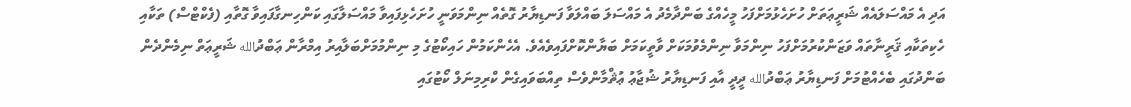އަދި އެ މައްސަލައެއް ޝަރީޢަތަށް ހުށަހެޅުމަށްފަހު މީހެއްގެ ބަންދާމެދު އެ މައްސަލަ ބައްލަވާ ފަނޑިޔާރު ގޮތެއް ނިންމަވަނީ ހުށަހެޅިފައިވާ މައްސަލާގައި ކަންހިނގާފައިވާ ގޮތާއި (ފެކްޓްސް) ތަކާއި ހެކިތަކާއި ޤަރީނާތައް ވަޒަންކުރުމަށްފަހު ނިންމަވާ ނިންމެވުމަކަށް ވާތީކަމަށް ބަޔާންކޮށްފައިވެއެވެ. އެހެންކަމުން ހައިކޯޓުގެ މި ނިންމުމަށްބަލާއިރު އިމްރާން ޢަބްދުالله ޝަރީޢަތް ނިމެންދެން ބަންދުގައި ބެހެއްޓުމަށް ފަނޑިޔާރު ޢަބްދުالله ދީދީ އާއި ފަނޑިޔާރު ޝުޖާޢު ޢުޘްމާންވެސް ތިއްބަވައިގެން ކްރިމިނަލް ކޯޓުގައި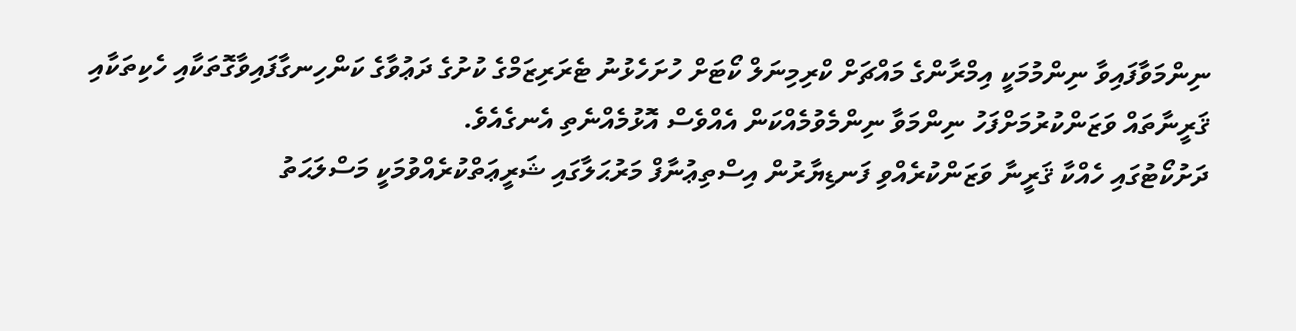ނިންމަވާފައިވާ ނިންމުމަކީ އިމްރާންގެ މައްޗަށް ކްރިމިނަލް ކޯޓަށް ހުށަހެޅުނު ޓެރަރިޒަމްގެ ކުށުގެ ދަޢުވާގެ ކަންހިނގާފައިވާގޮތަކާއި ހެކިތަކާއި ޤަރީނާތައް ވަޒަންކުރުމަށްފަހު ނިންމަވާ ނިންމެވުމެއްކަން އެއްވެސް އޮޅުމެއްނެތި އެނގެއެވެ.
ދަށުކޯޓުގައި ހެއްކާ ޤަރީނާ ވަޒަންކުރެއްވި ފަނޑިޔާރުން އިސްތިޢުނާފް މަރުޙަލާގައި ޝަރީޢަތްކުރެއްވުމަކީ މަސްލަޙަތު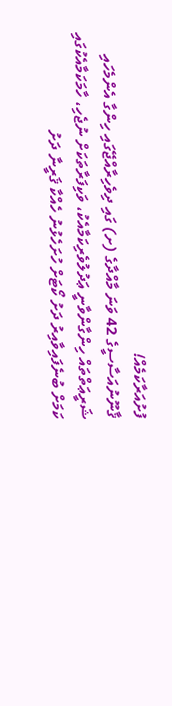ފުށުއަރާކަމެއް!
ޤާނޫނުއަސާސީގެ 42 ވަނަ މާއްދާގެ (ށ) ގައި ދިވެހިރާއްޖޭގައި ހިންގާ އެންމެހައި ޝަރީޢަތްތައް ހިންގާންވާނީ ޢަދުލުވެރިކަމާއެކު، ވަކިފަރާތަކަށް ނުޖެހި، ހާމަކަމާއެކުގައި ކަމަށް ބުނެފައިވާއިރު ދަށު ކޯޓަށް ހުށަހެޅުނު ހެއްކާ ޤަރީނާ ދަށު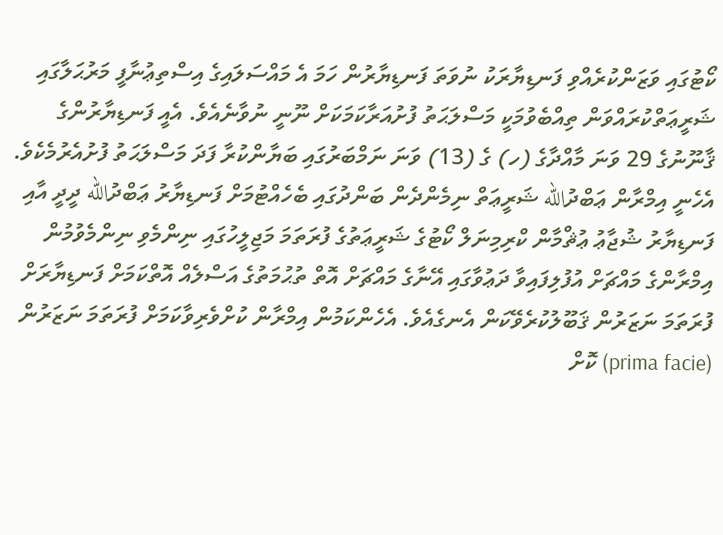ކޯޓުގައި ވަޒަންކުރެއްވި ފަނޑިޔާރަކު ނުވަތަ ފަނޑިޔާރުން ހަމަ އެ މައްސަލައިގެ އިސްތިޢުނާފީ މަރުޙަލާގައި ޝަރީޢަތްކުރައްވަން ތިއްބެވުމަކީ މަސްލަޙަތު ފުށުއަރާކަމަކަށް ނޫނީ ނުވާނެއެވެ. އެއީ ފަނޑިޔާރުންގެ ޤާނޫނުގެ 29 ވަނަ މާއްދާގެ (ހ) ގެ (13) ވަނަ ނަމްބަރުގައި ބަޔާންކުރާ ފަދަ މަސްލަޙަތު ފުށުއެރުމެކެވެ. އެހެނީ އިމްރާން ޢަބްދުالله ޝަރީޢަތް ނިމެންދެން ބަންދުގައި ބެހެއްޓުމަށް ފަނޑިޔާރު ޢަބްދުالله ދީދީ އާއި ފަނޑިޔާރު ޝުޖާޢު ޢުޘްމާން ކްރިމިނަލް ކޯޓުގެ ޝަރީޢަތުގެ ފުރަތަމަ މަޖިލީހުގައި ނިންމެވި ނިންމެވުމުން އިމްރާންގެ މައްޗަށް އުފުލިފައިވާ ދަޢުވާގައި އޭނާގެ މައްޗަށް އޮތް ތުޙުމަތުގެ އަސްލެއް އޮތްކަމަށް ފަނޑިޔާރަށް ފުރަތަމަ ނަޒަރުން ޤަބޫލުކުރެވޭކަން އެނގެއެވެ. އެހެންކަމުން އިމްރާން ކުށްވެރިވާކަމަށް ފުރަތަމަ ނަޒަރުން (prima facie) ކޮށް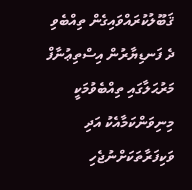ޤަބޫލުކުރައްވައިގެން ތިއްބެވި ދެ ފަނޑިޔާރުން އިސްތިޢުނާފް މަރުޙަލާގައި ތިއްބެވުމަކީ މިނިވަންކަމާއެކު އަދި ވަކިފަރާތަކަށްނުޖެހި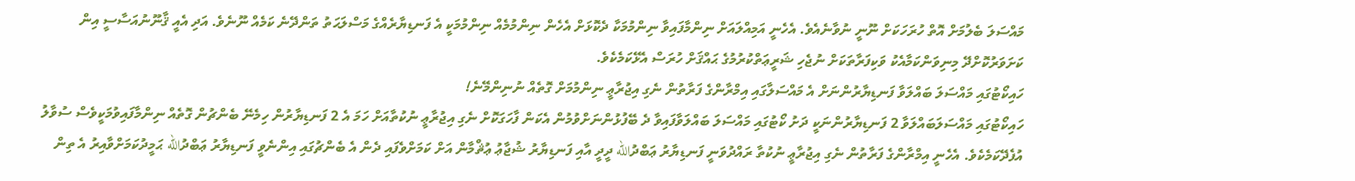މައްސަލަ ބެލުމަށް އޮތް ހުރަހަކަށް ނޫނީ ނުވާނެއެވެ. އެހެނީ އަމިއްލައަށް ނިންމާފައިވާ ނިންމުމަކާ ދެކޮޅަށް އެހެން ނިންމުމެއް ނިންމުމަކީ އެ ފަނޑިޔާރެއްގެ މަސްލަޙަތު ތަންދޭނެ ކަމެއް ނޫނެވެ. އަދި އެއީ ޤާނޫނުއަސާސީ އިން ކަށަވަރުކޮށްދޭ މިނިވަންކަމާއެކު ވަކިފަރާތަކަށް ނުޖެހި ޝަރީޢަތްކުރުމުގެ ޙައްޤަށް ހުރަސް އެޅޭކަމެކެވެ.
ހައިކޯޓުގައި މައްސަލަ ބައްލަވާ ފަނޑިޔާރުންނަށް އެ މައްސަލާގައި އިމްރާންގެ ފަރާތުން ނެގި އިޖުރާޢީ ނިންމުމަށް ގޮތެއް ނުނިންމޭނެ!
ހައިކޯޓުގައި މައްސަލަބައްލަވާ 2 ފަނޑިޔާރުންނަކީ ދަށު ކޯޓުގައި މައްސަލަ ބައްލަވާފައިވާ ދެ ބޭފުޅުންނަށްވުމުން އެކަން ފާހަގަކޮށް ނެގި އިޖުރާޢީ ނުކުތާއަށް ހަމަ އެ 2 ފަނޑިޔާރުން ހިމެނޭ ބެންޗުން ގޮތެއް ނިންމާފައިވުމަކީވެސް ސުވާލު އުފެދޭކަމެކެވެ. އެހެނީ އިމްރާންގެ ފަރާތުން ނެގި އިޖުރާޢީ ނުކުތާ ރައްދުވަނީ ފަނޑިޔާރު ޢަބްދުالله ދީދީ އާއި ފަނޑިޔާރު ޝުޖާޢު ޢުޘްމާން އަށް ކަމަށްވެފައި ދެން އެ ބެންޗުގައި އިންނެވީ ފަނޑިޔާރު ޢަބްދުالله ޙަމީދުކަމަށްވާއިރު އެ ތިން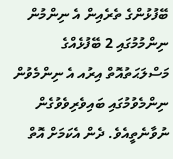ބޭފުޅުންގެ ތެރެއިން އެ ނިންމުން ނިންމުމުގައި 2 ބޭފުޅެއްގެ މަސްލަޙަތުއޮތް އިރުއ އެ ނިންމެވުން ނިންމެވުމުގައި ބައިވެރިވެވުގެން ނުވާނެތީއެވެ. ދެން އެކަމަށް އޮތް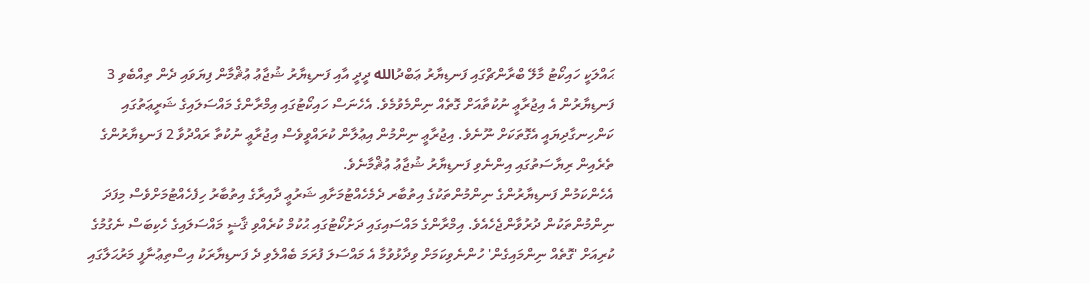ޙައްލަކީ ހައިކޯޓު މާލޭ ބްރާންޗްގައި ފަނޑިޔާރު ޢަބްދުالله ދީދީ އާއި ފަނޑިޔާރު ޝުޖާޢު ޢުޘްމާން ފިޔަވައި ދެން ތިއްބެވި 3 ފަނޑިޔާރުން އެ އިޖުރާޢީ ނުކުތާއަށް ގޮތެއް ނިންމެވުމެވެ. އެހެނަސް ހައިކޯޓުގައި އިމްރާންގެ މައްސަލައިގެ ޝަރީޢަތުގައި ކަންހިނގާދިޔައީ އެގޮތަކަށް ނޫނެވެ. އިޖުރާޢީ ނިންމުން އިޢުލާން ކުރައްވީވެސް އިޖުރާޢީ ނުކުތާ ރައްދުވާ 2 ފަނޑިޔާރުންގެ ތެރެއިން ރިޔާސަތުގައި އިންނެވި ފަނޑިޔާރު ޝުޖާޢު ޢުޘްމާނެވެ.
އެހެންކަމުން ފަނޑިޔާރުންގެ ނިންމުންތަކުގެ އިތުބާރ ދެމެހެއްޓުމަށާއި ޝަރުޢީ ދާއިރާގެ އިތުބާރު ހިފެހެއްޓުމަށްވެސް މިފަދަ ނިންމުންތަކުން ދުރުވާންޖެހެއެވެ. އިމްރާންގެ މައްސައިގައި ދަށުކޯޓުގައި ޙުކުމް ކުރެއްވި ޤާޟީ މައްސަލައިގެ ހެކިބަސް ނެގުމުގެ ކުރިއަށް 'ގޮތެއް ނިންމައިގެން' ހުންނެވިކަމަށް ވިދާޅުވުމާ އެ މައްސަލަ ފުރަމަ ބެއްލެވި ދެ ފަނޑިޔާރަކު އިސްތިޢުނާފީ މަރުޙަލާގައި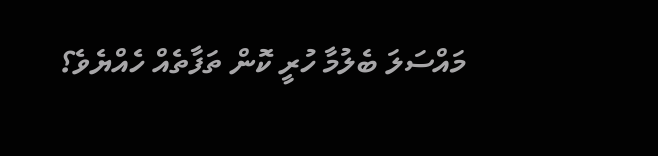މައްސަލަ ބެލުމާ ހުރީ ކޮން ތަފާތެއް ހެއްޔެވެ؟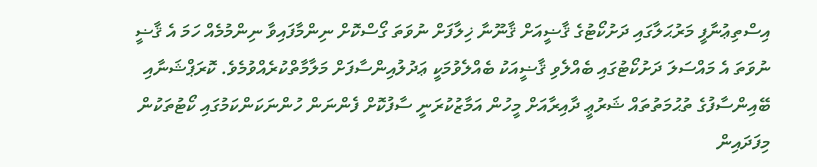އިސްތިޢުނާފީ މަރުޙަލާގައި ދަށުކޯޓުގެ ޤާޟީއަށް ޤާނޫނާ ޚިލާފަށް ނުވަތަ ގޯސްކޮށް ނިންމާފައިވާ ނިންމުމެއް ހަމަ އެ ޤާޟީ ނުވަތަ އެ މައްސަލަ ދަށުކޯޓުގައި ބެއްލެވި ޤާޟީއަކު ބެއްލެވުމަކީ ޢަދުލުއިންސާފަށް މަލާމާތްކުރެއްވުމެވެ. ކޮރަޕްޝަނާއި ބޭއިންސާފުގެ ތުޙުމަތުތައް ޝަރުޢީ ދާއިރާއަށް މީހުން އަމާޒުކުރަނީ ސާފުކޮށް ފެންނަން ހުންނަކަންކަމުގައި ކޯޓުތަކުން މިފަދައިން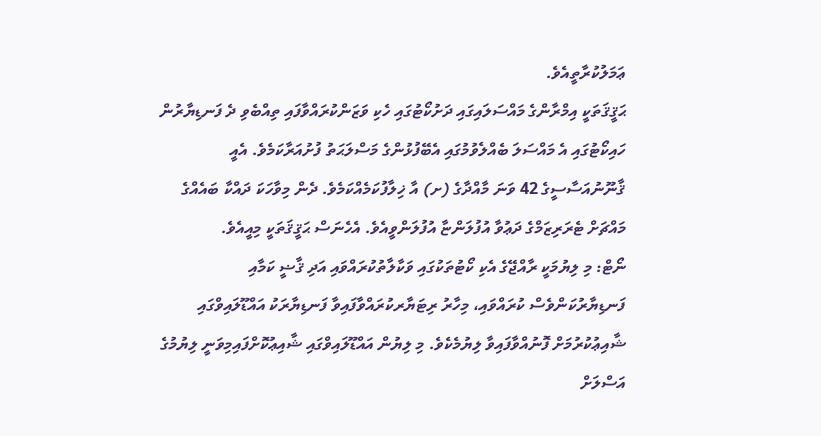ޢަމަލުކުރާތީއެވެ.
ޙަޤީޤަތަކީ އިމްރާންގެ މައްސަލައިގައި ދަށުކޯޓުގައި ހެކި ވަޒަންކުރައްވާފައި ތިއްބެވި ދެ ފަނޑިޔާރުން ހައިކޯޓުގައި އެ މައްސަލަ ބެއްލެވުމުގައި އެބޭފުޅުންގެ މަސްލަޙަތު ފުށުއަރާކަމެވެ. އެއީ ޤާނޫނުއަސާސީގެ 42 ވަނަ މާއްދާގެ (ށ) އާ ޚިލާފުކަމެއްކަމެވެ. ދެން މިވާހަކަ ދައްކާ ބައެއްގެ މައްޗަށް ޓެރަރިޒަމްގެ ދަޢުވާ އުފުލަންޏާ އުފުލަންވީއެވެ. އެހެނަސް ޙަޤީޤަތަކީ މިއީއެވެ.
ނޯޓް: މި ލިޔުމަކީ ރާއްޖޭގެ އެކި ކޯޓުތަކުގައި ވަކާލާތުކުރައްވައި އަދި ޤާޟީ ކަމާއި ފަނޑިޔާރުކަންވެސް ކުރައްވައި، މިހާރު ރިޓަޔާރކުރައްވާފައިވާ ފަނޑިޔާރަކު އައްޑޫލައިވްގައި ޝާއިޢުކުރުމަށް ފޮނުއްވާފައިވާ ލިޔުމެކެވެ. މި ލިޔުން އައްޑޫލައިވްގައި ޝާއިޢުކޮށްފައިމިވަނީ ލިޔުމުގެ އަސްލަށް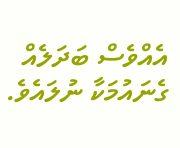އެއްވެސް ބަދަލެއް ގެނައުމަކާ ނުލައެވެ.